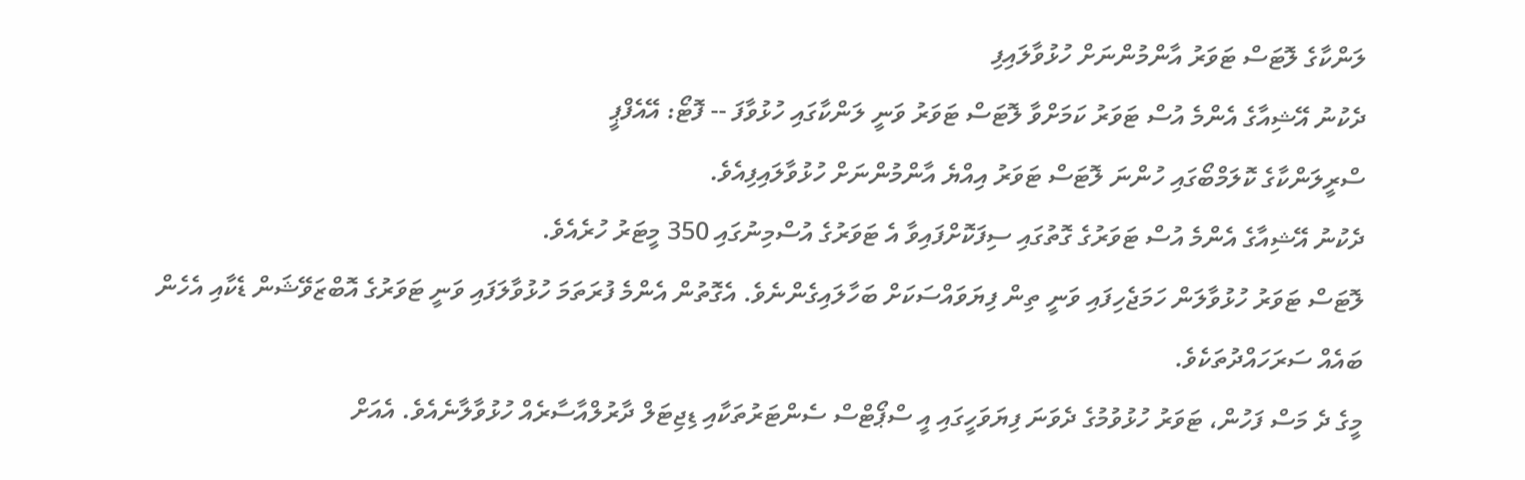ލަންކާގެ ލޮޓަސް ޓަވަރު އާންމުންނަށް ހުޅުވާލައިފި
ދެކުނު އޭޝިއާގެ އެންމެ އުސް ޓަވަރު ކަމަށްވާ ލޮޓަސް ޓަވަރު ވަނީ ލަންކާގައި ހުޅުވާފަ -- ފޮޓޯ: އޭއެފްޕީ
ސްރީލަންކާގެ ކޮލަމްބޯގައި ހުންނަ ލޮޓަސް ޓަވަރު އިއްޔެ އާންމުންނަށް ހުޅުވާލައިފިއެވެ.
ދެކުނު އޭޝިއާގެ އެންމެ އުސް ޓަވަރުގެ ގޮތުގައި ސިފަކޮށްފައިވާ އެ ޓަވަރުގެ އުސްމިނުގައި 350 މީޓަރު ހުރެއެވެ.
ލޮޓަސް ޓަވަރު ހުޅުވާލަން ހަމަޖެހިފައި ވަނީ ތިން ފިޔަވައްސަކަށް ބަހާލައިގެންނެވެ. އެގޮތުން އެންމެ ފުރަތަމަ ހުޅުވާލަފައި ވަނީ ޓަވަރުގެ އޮބްޒަވޭޝަން ޑެކާއި އެހެން ބައެއް ސަރަހައްދުތަކެވެ.
މީގެ ދެ މަސް ފަހުން، ޓަވަރު ހުޅުވުމުގެ ދެވަނަ ފިޔަވަހީގައި އީ ސްޕޯޓްސް ސެންޓަރުތަކާއި ޑިޖިޓަލް ދާރުލްއާސާރެއް ހުޅުވާލާނެއެވެ. އެއަށް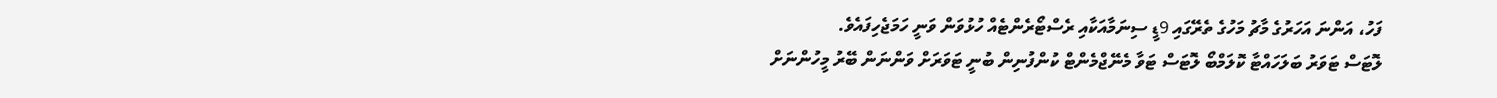ފަހު، އަންނަ އަހަރުގެ މާޗު މަހުގެ ތެރޭގައި 9ޑީ ސިނަމާއަކާއި ރެސްޓޯރެންޓެއް ހުޅުވަން ވަނީ ހަމަޖެހިފައެވެ.
ލޮޓަސް ޓަވަރު ބަލަހައްޓާ ކޮލަމްބޯ ލޮޓަސް ޓަވާ މެނޭޖްމެންޓް ކުންފުނިން ބުނީ ޓަވަރަށް ވަންނަން ބޭރު މީހުންނަށް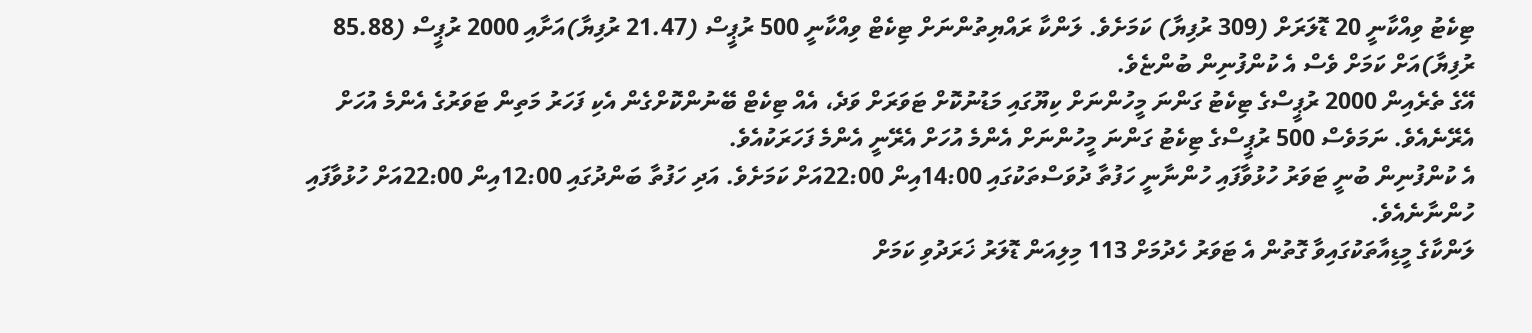ޓިކެޓު ވިއްކާނީ 20 ޑޮލަރަށް (309 ރުފިޔާ) ކަމަށެވެ. ލަންކާ ރައްޔިތުންނަށް ޓިކެޓް ވިއްކާނީ 500 ރުޕީސް (21.47 ރުފިޔާ)އަށާއި 2000 ރުޕީސް (85.88 ރުފިޔާ)އަށް ކަމަށް ވެސް އެ ކުންފުނިން ބުންޏެވެ.
އޭގެ ތެރެއިން 2000 ރުޕީސްގެ ޓިކެޓު ގަންނަ މީހުންނަށް ކިޔޫގައި މަޑުނުކޮށް ޓަވަރަށް ވަދެ، އެއް ޓިކެޓް ބޭނުންކޮށްގެން އެކި ފަހަރު މަތިން ޓަވަރުގެ އެންމެ އުހަށް އެރޭނެއެވެ. ނަމަވެސް 500 ރުޕީސްގެ ޓިކެޓު ގަންނަ މީހުންނަށް އެންމެ އުހަށް އެރޭނީ އެންމެ ފަހަރަކުއެވެ.
އެ ކުންފުނިން ބުނީ ޓަވަރު ހުޅުވާފައި ހުންނާނީ ހަފުތާ ދުވަސްތަކުގައި 14:00އިން 22:00އަށް ކަމަށެވެ. އަދި ހަފުތާ ބަންދުގައި 12:00އިން 22:00އަށް ހުޅުވާފައި ހުންނާނެއެވެ.
ލަންކާގެ މީޑިއާތަކުގައިވާ ގޮތުން އެ ޓަވަރު ހެދުމަށް 113 މިލިއަން ޑޮލަރު ޚަރަދުވި ކަމަށް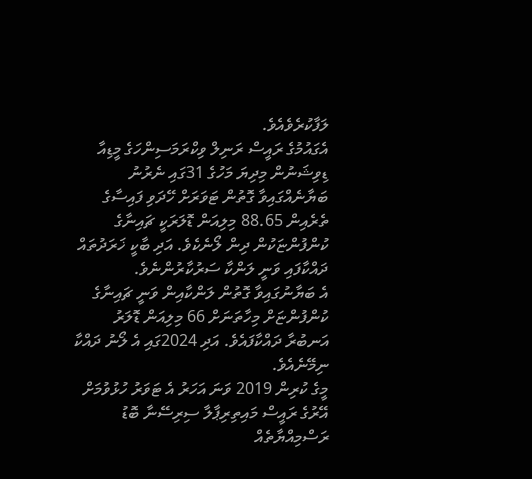ލަފާކުރެވެއެވެ.
އެގައުމުގެ ރައީސް ރަނިލް ވިކްރަމަސިންހަގެ މީޑިއާ ޑިވިޝަނުން މިދިޔަ މަހުގެ 31ގައި ނެރުނު ބަޔާނެއްގައިވާ ގޮތުން ޓަވަރަށް ހޭދަވި ފައިސާގެ ތެރެއިން 88.65 މިލިއަން ޑޮލަރަކީ ޗައިނާގެ ކުންފުންޏަކުން ދިން ލޯނެކެވެ. އަދި ބާކީ ޚަރަދުތައް ދައްކާފައި ވަނީ ލަންކާ ސަރުކާރުންނެވެ.
އެ ބަޔާނުގައިވާ ގޮތުން ލަންކާއިން ވަނީ ޗައިނާގެ ކުންފުންޏަށް މިހާތަނަށް 66 މިލިއަން ޑޮލަރު އަނބުރާ ދައްކާފައެވެ. އަދި 2024ގައި އެ ލޯނު ދައްކާ ނިމޭނެއެވެ.
މީގެ ކުރިން 2019 ވަނަ އަހަރު އެ ޓަވަރު ހުޅުވުމަށް އޭރުގެ ރައީސް މައިތިރިޕާލާ ސިރިސޭނާ ބޮޑު ރަސްމިއްޔާތެއް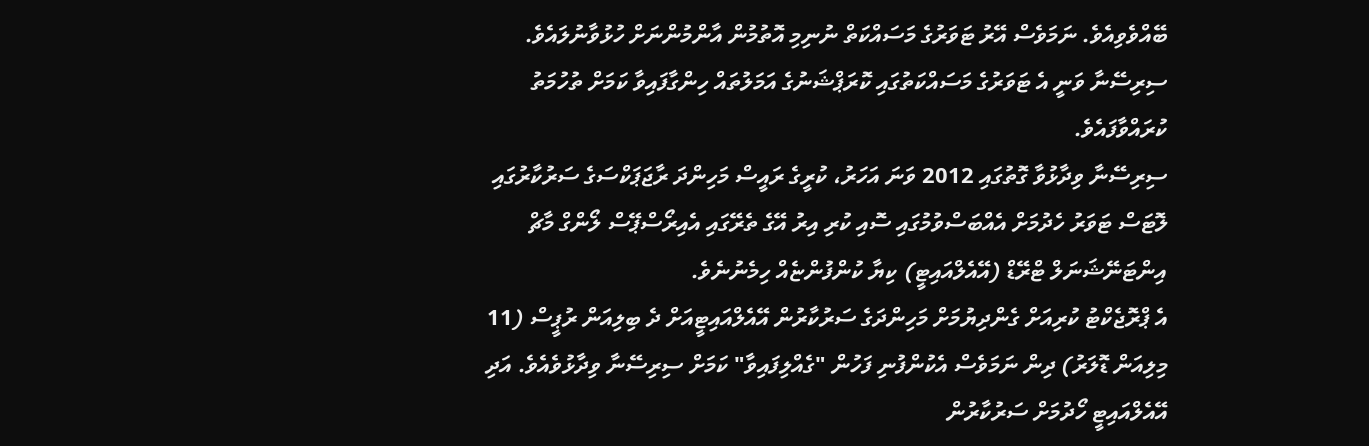ބޭއްވެވިއެވެ. ނަމަވެސް އޭރު ޓަވަރުގެ މަސައްކަތް ނުނިމި އޮތުމުން އާންމުންނަށް ހުޅުވާނުލައެވެ.
ސިރިސޭނާ ވަނީ އެ ޓަވަރުގެ މަސައްކަތުގައި ކޮރަޕްޝަނުގެ އަމަލުތައް ހިންގާފައިވާ ކަމަށް ތުހުމަތު ކުރައްވާފައެވެ.
ސިރިސޭނާ ވިދާޅުވާ ގޮތުގައި 2012 ވަނަ އަހަރު، ކުރީގެ ރައީސް މަހިންދަ ރާޖަޕަކްސަގެ ސަރުކާރުގައި ލޮޓަސް ޓަވަރު ހެދުމަށް އެއްބަސްވުމުގައި ސޮއި ކުރި އިރު އޭގެ ތެރޭގައި އެއިރޯސްޕޭސް ލޯންގް މާޗް އިންޓަނޭޝަނަލް ޓްރޭޑް (އޭއެލްއައިޓީ) ކިޔާ ކުންފުންޏެއް ހިމެނުނެވެ.
އެ ޕްރޮޖެކްޓު ކުރިއަށް ގެންދިޔުމަށް މަހިންދަގެ ސަރުކާރުން އޭއެލްއައިޓީއަށް ދެ ބިލިއަން ރުޕީސް (11 މިލިއަން ޑޮލަރު) ދިން ނަމަވެސް އެކުންފުނި ފަހުން "ގެއްލިފައިވާ" ކަމަށް ސިރިސޭނާ ވިދާޅުވެއެވެ. އަދި އޭއެލްއައިޓީ ހޯދުމަށް ސަރުކާރުން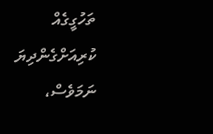ތަހުގީގެއް ކުރިއަށްގެންދިޔަ ނަމަވެސް،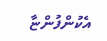އެކުންފުންޏާ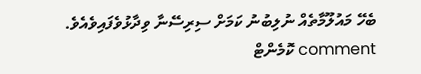ބެހޭ މައުލޫމާތެއް ނުލިބުނު ކަމަށް ސިރިސޭނާ ވިދާޅުވެފައިވެއެވެ.
comment ކޮމެންޓް